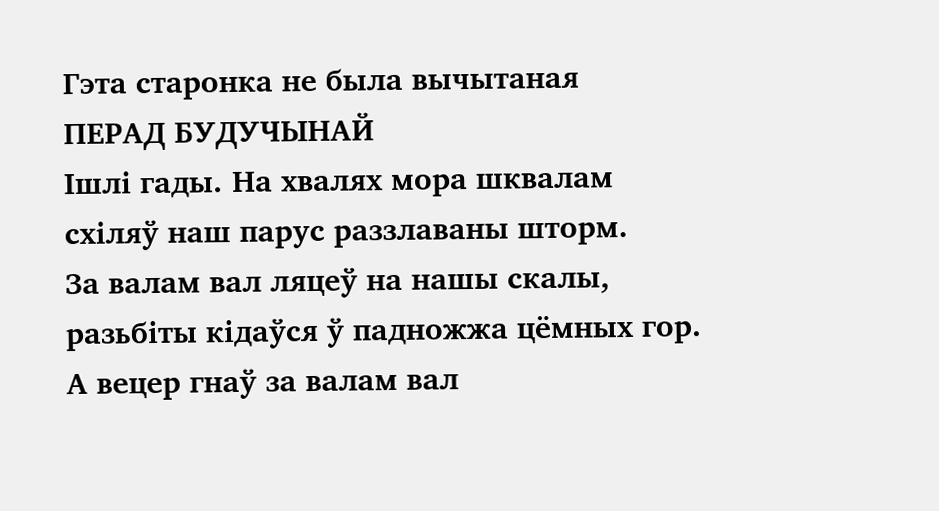Гэта старонка не была вычытаная
ПЕРАД БУДУЧЫНАЙ
Ішлі гады. На хвалях мора шквалам
схіляў наш парус раззлаваны шторм.
За валам вал ляцеў на нашы скалы,
разьбіты кідаўся ў падножжа цёмных гор.
А вецер гнаў за валам вал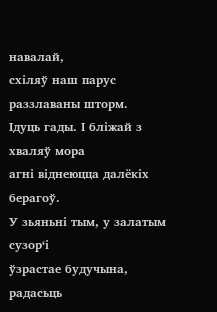навалай,
схіляў наш парус раззлаваны шторм.
Ідуць гады. І бліжай з хваляў мора
агні віднеюцца далёкіх берагоў.
У зьяньні тым, у залатым сузор‘і
ўзрастае будучына, радасьць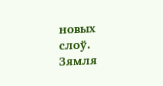новых слоў.
Зямля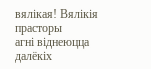вялікая! Вялікія прасторы
агні віднеюцца далёкіх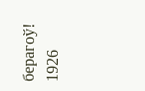берагоў!
1926